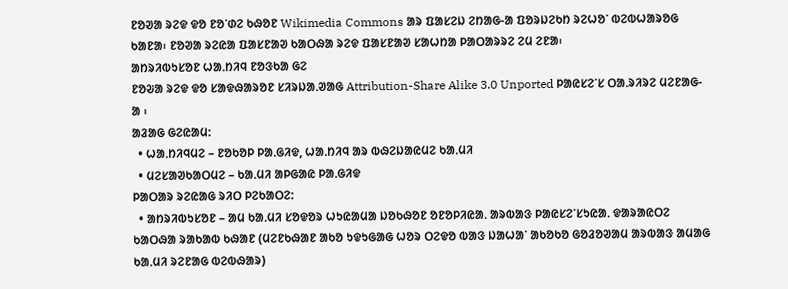ᱱᱚᱣᱟ ᱨᱮᱫ ᱫᱚ ᱱᱚᱸᱰᱮ ᱠᱷᱚᱱ Wikimedia Commons ᱟᱨ ᱯᱟᱥᱮᱡ ᱮᱴᱟᱜ-ᱟ ᱯᱚᱨᱡᱮᱠᱴ ᱨᱮᱦᱚᱸ ᱵᱮᱵᱦᱟᱨᱚᱜ ᱠᱟᱱᱟ᱾ ᱱᱚᱣᱟ ᱨᱮᱭᱟ ᱯᱟᱥᱱᱟᱣ ᱠᱟᱛᱷᱟ ᱨᱮᱫ ᱯᱟᱥᱱᱟᱣ ᱥᱟᱦᱴᱟ ᱞᱟᱛᱟᱨᱨᱮ ᱮᱢ ᱮᱱᱟ᱾
ᱟᱴᱨᱤᱵᱩᱥᱚᱱ ᱦᱟᱹᱴᱤᱧ ᱱᱚᱝᱠᱟ ᱜᱮ
ᱱᱚᱶᱟ ᱨᱮᱫ ᱫᱚ ᱥᱟᱫᱷᱟᱨᱚᱱ ᱥᱤᱨᱡᱟᱹᱣᱟᱜ Attribution-Share Alike 3.0 Unported ᱞᱟᱭᱥᱮᱸᱥ ᱛᱟᱹᱨᱤᱨᱮ ᱢᱮᱱᱟᱜ-ᱟ ᱾
ᱟᱲᱟᱜ ᱜᱮᱭᱟᱢ:
  • ᱦᱟᱹᱴᱤᱧᱢᱮ – ᱱᱚᱠᱚᱞ ᱞᱟᱹᱜᱤᱫ, ᱦᱟᱹᱴᱤᱧ ᱟᱨ ᱵᱷᱮᱡᱟᱭᱢᱮ ᱠᱟᱹᱢᱤ
  • ᱢᱮᱥᱟᱣᱠᱟᱛᱢᱮ – ᱠᱟᱹᱢᱤ ᱟᱞᱜᱟᱭ ᱞᱟᱹᱜᱤᱫ
ᱞᱟᱛᱟᱨ ᱨᱮᱭᱟᱜ ᱨᱤᱛ ᱞᱮᱠᱟᱛᱮ:
  • ᱟᱴᱨᱤᱵᱩᱥᱚᱱ – ᱟᱢ ᱠᱟᱹᱢᱤ ᱥᱚᱫᱚᱨ ᱦᱩᱭᱟᱢᱟ ᱡᱚᱠᱷᱚᱱ ᱚᱱᱚᱞᱤᱭᱟᱹ ᱟᱨᱵᱟᱝ ᱞᱟᱭᱥᱮᱸᱥᱩᱭᱟᱹ ᱫᱟᱨᱟᱭᱛᱮ ᱠᱟᱛᱷᱟ ᱨᱟᱠᱟᱵ ᱠᱷᱟᱱ (ᱢᱮᱱᱠᱷᱟᱱ ᱟᱠᱚ ᱩᱫᱩᱜᱟᱜ ᱦᱚᱨ ᱛᱮᱫᱚ ᱵᱟᱝ ᱡᱟᱦᱟᱸ ᱟᱠᱚᱠᱚ ᱜᱚᱲᱚᱣᱟᱢ ᱟᱨᱵᱟᱝ ᱟᱢᱟᱜ ᱠᱟᱹᱢᱤ ᱨᱮᱱᱟᱜ ᱵᱮᱵᱷᱟᱨ)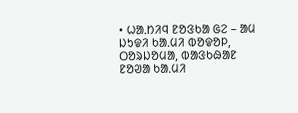• ᱦᱟᱹᱴᱤᱧ ᱱᱚᱝᱠᱟ ᱜᱮ – ᱟᱢ ᱡᱩᱫᱤ ᱠᱟᱹᱢᱤ ᱵᱚᱫᱚᱞ, ᱛᱚᱨᱡᱚᱢᱟ, ᱵᱟᱝᱠᱷᱟᱱ ᱱᱚᱣᱟ ᱠᱟᱹᱢᱤ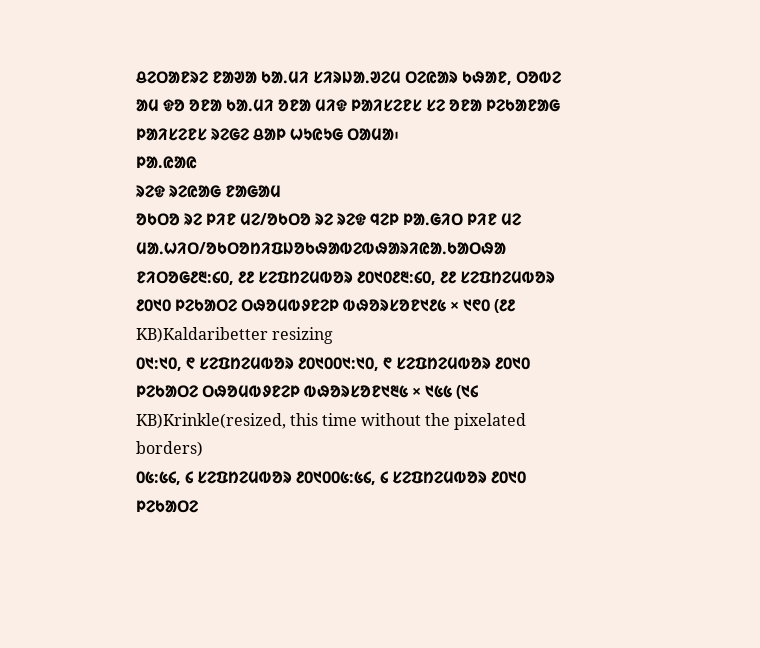ᱪᱮᱛᱟᱱᱨᱮ ᱱᱟᱣᱟ ᱠᱟᱹᱢᱤ ᱥᱤᱨᱡᱟᱹᱣᱮᱢ ᱛᱮᱭᱟᱨ ᱠᱷᱟᱱ, ᱛᱚᱵᱮ ᱟᱢ ᱫᱚ ᱚᱱᱟ ᱠᱟᱹᱢᱤ ᱚᱱᱟ ᱢᱤᱫ ᱞᱟᱤᱥᱮᱱᱥ ᱥᱮ ᱚᱱᱟ ᱞᱮᱠᱟᱱᱟᱜ ᱞᱟᱤᱥᱮᱱᱥ ᱨᱮᱜᱮ ᱪᱟᱞ ᱦᱩᱭᱩᱜ ᱛᱟᱢᱟ᱾
ᱞᱟ.ᱭᱟᱭ
ᱨᱮᱫ ᱨᱮᱭᱟᱜ ᱱᱟᱜᱟᱢ
ᱚᱠᱛᱚ ᱨᱮ ᱞᱤᱱ ᱢᱮ/ᱚᱠᱛᱚ ᱨᱮ ᱨᱮᱫ ᱧᱮᱞ ᱞᱟᱹᱜᱤᱛ ᱞᱤᱱ ᱢᱮ
ᱢᱟᱹᱦᱤᱛ/ᱚᱠᱛᱚᱴᱤᱯᱡᱚᱠᱷᱟᱵᱮᱵᱷᱟᱨᱤᱭᱟᱹᱠᱟᱛᱷᱟ
ᱱᱤᱛᱚᱜ᱒᱓:᱔᱐, ᱒᱒ ᱥᱮᱯᱴᱮᱢᱵᱚᱨ ᱒᱐᱑᱐᱒᱓:᱔᱐, ᱒᱒ ᱥᱮᱯᱴᱮᱢᱵᱚᱨ ᱒᱐᱑᱐ ᱞᱮᱠᱟᱛᱮ ᱛᱷᱚᱢᱵᱽᱱᱮᱞ ᱵᱷᱚᱨᱥᱚᱱ᱑᱒᱕ × ᱑᱖᱐ (᱒᱒ KB)Kaldaribetter resizing
᱐᱑:᱑᱐, ᱖ ᱥᱮᱯᱴᱮᱢᱵᱚᱨ ᱒᱐᱑᱐᱐᱑:᱑᱐, ᱖ ᱥᱮᱯᱴᱮᱢᱵᱚᱨ ᱒᱐᱑᱐ ᱞᱮᱠᱟᱛᱮ ᱛᱷᱚᱢᱵᱽᱱᱮᱞ ᱵᱷᱚᱨᱥᱚᱱ᱑᱓᱕ × ᱑᱕᱕ (᱑᱔ KB)Krinkle(resized, this time without the pixelated borders)
᱐᱕:᱕᱔, ᱔ ᱥᱮᱯᱴᱮᱢᱵᱚᱨ ᱒᱐᱑᱐᱐᱕:᱕᱔, ᱔ ᱥᱮᱯᱴᱮᱢᱵᱚᱨ ᱒᱐᱑᱐ ᱞᱮᱠᱟᱛᱮ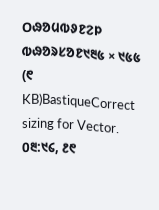ᱛᱷᱚᱢᱵᱽᱱᱮᱞ ᱵᱷᱚᱨᱥᱚᱱ᱑᱓᱕ × ᱑᱕᱕ (᱖ KB)BastiqueCorrect sizing for Vector.
᱐᱓:᱑᱔, ᱒᱖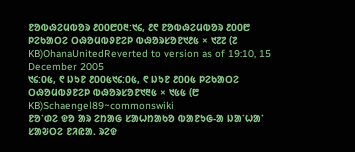ᱱᱚᱵᱷᱮᱢᱵᱚᱨ ᱒᱐᱐᱘᱐᱓:᱑᱔, ᱒᱖ ᱱᱚᱵᱷᱮᱢᱵᱚᱨ ᱒᱐᱐᱘ ᱞᱮᱠᱟᱛᱮ ᱛᱷᱚᱢᱵᱽᱱᱮᱞ ᱵᱷᱚᱨᱥᱚᱱ᱑᱒᱕ × ᱑᱗᱗ (᱗ KB)OhanaUnitedReverted to version as of 19:10, 15 December 2005
᱑᱔:᱐᱕, ᱖ ᱡᱩᱱ ᱒᱐᱐᱕᱑᱔:᱐᱕, ᱖ ᱡᱩᱱ ᱒᱐᱐᱕ ᱞᱮᱠᱟᱛᱮ ᱛᱷᱚᱢᱵᱽᱱᱮᱞ ᱵᱷᱚᱨᱥᱚᱱ᱑᱓᱕ × ᱑᱕᱕ (᱘ KB)Schaengel89~commonswiki
ᱱᱚᱸᱰᱮ ᱫᱚ ᱟᱨ ᱮᱴᱟᱜ ᱥᱟᱦᱴᱟᱠᱚ ᱵᱟᱱᱩᱜ-ᱟ ᱡᱟᱸᱦᱟᱸ ᱥᱟᱶᱛᱮ ᱱᱤᱭᱟᱹ ᱨᱮᱫ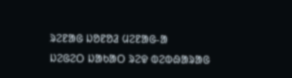ᱨᱮᱱᱟᱜ ᱡᱚᱱᱚᱲ ᱢᱮᱱᱟᱜ-ᱟ
ᱡᱮᱜᱮᱛ ᱡᱟᱠᱟᱛ ᱨᱮᱫ ᱵᱮᱵᱷᱟᱨᱟᱜ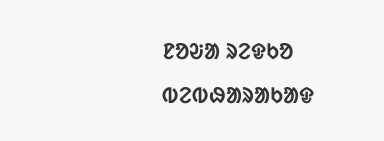ᱱᱚᱶᱟ ᱨᱮᱫᱠᱚ ᱵᱮᱵᱷᱟᱨᱟᱠᱟᱫ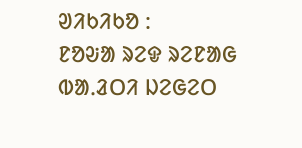ᱣᱤᱠᱤᱠᱚ :
ᱱᱚᱶᱟ ᱨᱮᱫ ᱨᱮᱱᱟᱜ ᱵᱟᱹᱲᱛᱤ ᱡᱮᱜᱮᱛ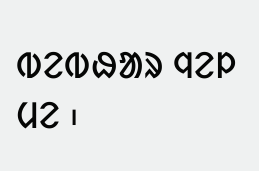ᱵᱮᱵᱷᱟᱨ ᱧᱮᱞ ᱢᱮ ᱾